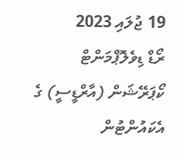19 ޖުލައި 2023
ރޯޑް ޑިވެލޮޕްމަންޓް ކޯޕަރޭޝަން (އާރްޑީސީ) ގެ އެކައުންޓުން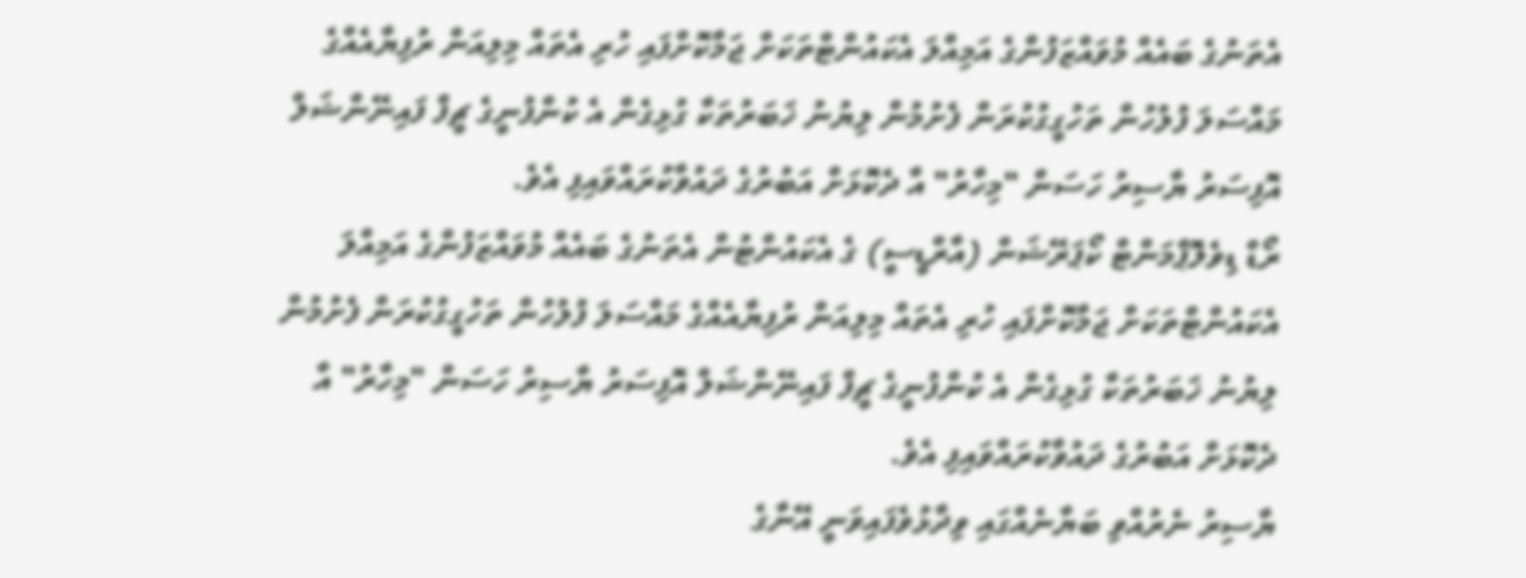އެތަނުގެ ބައެއް މުވައްޒަފުންގެ އަމިއްލަ އެކައުންޓްތަކަށް ޖަމާކޮށްފައި ހުރި އެތައް މިލިއަން ރުފިޔާއެއްގެ މައްސަލަ ފުލުހުން ތަހުގީގުކުރަން ފެށުމުން ލިޔުނު ޚަބަރުތަކާ ގުޅިގެން އެ ކުންފުނީގެ ޗީފް ފައިނޭންޝަލް އޮފިސަރު ޔާސިރު ހަސަން "މިހާރު" އާ ދެކޮޅަށް އަބުރުގެ ދައުވާކުރައްވައިފި އެވެ.
ރޯޑް ޑިވެލޮޕްމަންޓް ކޯޕަރޭޝަން (އާރްޑީސީ) ގެ އެކައުންޓުން އެތަނުގެ ބައެއް މުވައްޒަފުންގެ އަމިއްލަ އެކައުންޓްތަކަށް ޖަމާކޮށްފައި ހުރި އެތައް މިލިއަން ރުފިޔާއެއްގެ މައްސަލަ ފުލުހުން ތަހުގީގުކުރަން ފެށުމުން ލިޔުނު ޚަބަރުތަކާ ގުޅިގެން އެ ކުންފުނީގެ ޗީފް ފައިނޭންޝަލް އޮފިސަރު ޔާސިރު ހަސަން "މިހާރު" އާ ދެކޮޅަށް އަބުރުގެ ދައުވާކުރައްވައިފި އެވެ.
ޔާސިރު ނެރުއްވި ބަޔާނެއްގައި ވިދާޅުވެފައިވަނީ އޭނާގެ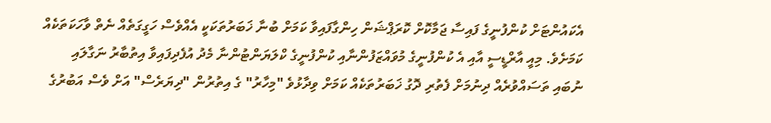އެކައުންޓަށް ކުންފުނީގެ ފައިސާ ޖަމާކޮށް ކޮރަޕްޝަން ހިންގާފައިވާ ކަމަށް ބުނާ ޚަބަރުތަކަކީ އެއްވެސް ހަގީގަތެއް ނެތް ވާހަކަތަކެއް ކަމަށެވެ. މިއީ އާރްޑީސީ އާއި އެ ކުންފުނީގެ މުވައްޒަފުންނާއި ކުންފުނީގެ ކްލަޔަންޓުންނާ މެދު އުފެދިފައިވާ އިތުބާރު ނަގާލައި ނުބައި ތަސައްވުރެއް ދިނުމަށް ފެތުރި ދޮގު ޚަބަރުތަކެއް ކަމަށް ވިދާޅުވެ "މިހާރު" ގެ އިތުރުން "ދިޔަރެސް" އަށް ވެސް އަބުރުގެ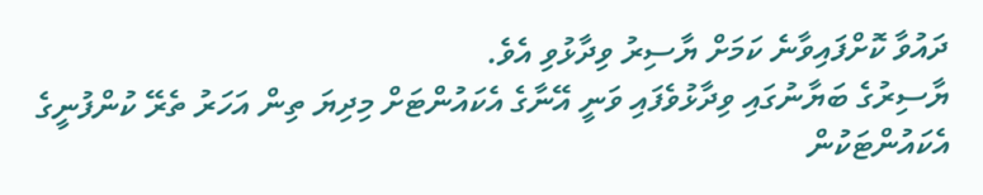ދައުވާ ކޮށްފައިވާނެ ކަމަށް ޔާސިރު ވިދާޅުވި އެވެ.
ޔާސިރުގެ ބަޔާނުގައި ވިދާޅުވެފައި ވަނީ އޭނާގެ އެކައުންޓަށް މިދިޔަ ތިން އަހަރު ތެރޭ ކުންފުނީގެ އެކައުންޓަކުން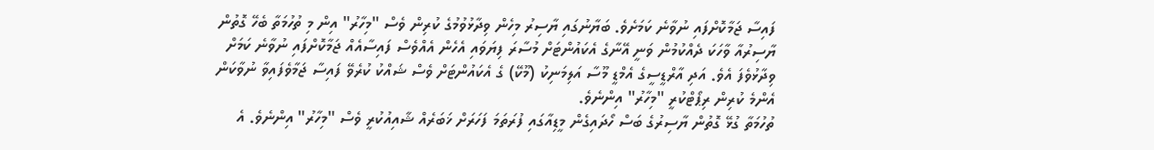ފައިސާ ޖަމާކޮށްފައި ނުވާނެ ކަމަށެވެ. ބަޔާނުގައި ޔާސިރު މިހެން ވިދާޅުވުމުގެ ކުރިން ވެސް "މިހާރު" އިން މި ތުހުމަތާ ބެހޭ ގޮތުން ޔާސިރުއާ ވާހަކަ ދެއްކުމުން ވަނީ އޭނާގެ އެކައުންޓަށް މުސާރަ ފިޔަވައި އެހެން އެއްވެސް ފައިސާއެއް ޖަމާކޮށްފައި ނުވާނެ ކަމަށް ވިދާޅުވެފަ އެވެ. އަދި އާރްޑީސީގެ އެމްޑީ މޫސާ އަލިމަނިކު (މޫކޭ) ގެ އެކައުންޓަށް ވެސް ޝައްކު ކުރެވޭ ފައިސާ ޖަމާވެފައިވާ ނުވާކަން އެންމެ ކުރިން ރިޕޯޓްކުރީ "މިހާރު" އިންނެވެ.
ތުހުމަތާ ގުޅޭ ގޮތުން ޔާސިރުގެ ބަސް ހޯދައިގެން މީޑިއާގައި ފުރަތަމަ ފަހަރަށް ޚަބަރެއް ޝާއިއުކުރީ ވެސް "މިހާރު" އިންނެވެ. އެ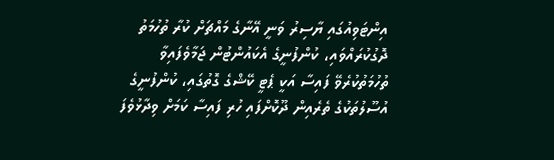އިންޓަވިއުގައި ޔާސިރު ވަނީ އޭނާގެ މައްޗަށް ކުރާ ތުހުމަތު ދޮގުކުރައްވައި، ކުންފުނީގެ އެކައުންޓުން ޖަމާވެފައިވާ ތުހުމަތުކުރެވޭ ފައިސާ އަކީ ޕެޓީ ކޭޝްގެ ގޮތުގައި، ކުންފުނީގެ އުސޫލުތަކުގެ ތެރެއިން ދޫކޮށްފައި ހުރި ފައިސާ ކަމަށް ވިދާޅުވެފަ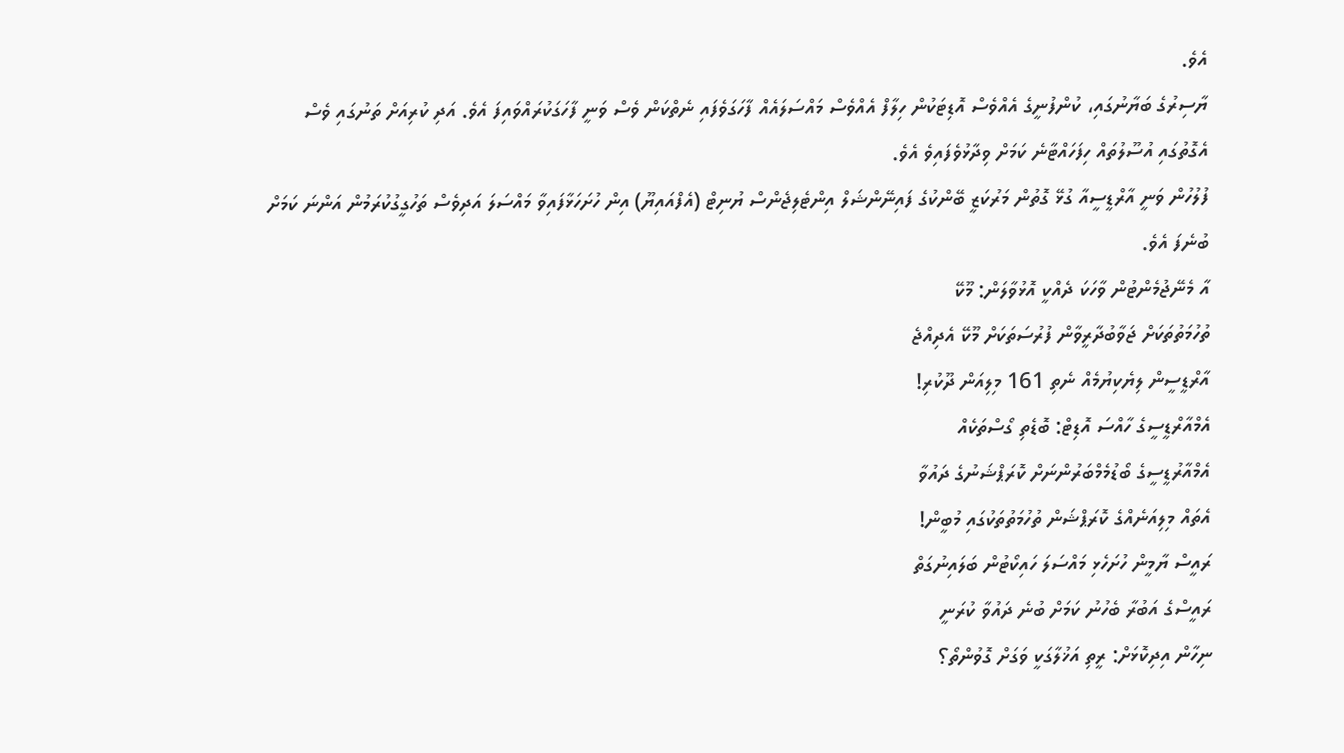އެވެ.
ޔާސިރުގެ ބަޔާނުގައި، ކުންފުނީގެ އެއްވެސް އޮޑިޓަކުން ހިލާފް އެއްވެސް މައްސަލައެއް ފާހަގަވެފައި ނެތްކަން ވެސް ވަނީ ފާހަގަކުރައްވައިފަ އެވެ. އަދި ކުރިއަށް ތަނުގައި ވެސް އެގޮތުގައި އުސޫލުތައް ހިފަހައްޓާނެ ކަމަށް ވިދާޅުވެފައިވެ އެވެ.
ފުލުހުން ވަނީ އާރްޑީސީއާ ގުޅޭ ގޮތުން މަރުކަޒީ ބޭންކުގެ ފައިނޭންޝަލް އިންޓެލިޖެންސް ޔުނިޓް (އެފްއައިޔޫ) އިން ހުށަހަޅާފައިވާ މައްސަލަ އަދިވެސް ތަހުގީގުކުރަމުން އަންނަ ކަމަށް ބުނެފަ އެވެ.
އާ މެނޭޖުމެންޓުން ވާހަކަ ދެއްކީ އޮޅުވާލަން: މޫކޭ
ތުހުމަތުތަކަށް ޖަވާބުދާރީވާން ފުރުސަތަކަށް މޫކޭ އެދިއްޖެ
އާރްޑީސީން ލިޔެކިޔުމެއް ނެތި 161 މިލިއަން ދޫކުރި!
އެމްއާރްޑީސީގެ ހާއްސަ އޮޑިޓް: ބޮޑެތި ގޯސްތަކެއް
އެމްއާރުޑީސީގެ ބޯޑުމެމްބަރުންނަށް ކޮރަޕްޝަނުގެ ދައުވާ
އެތައް މިލިއަނެއްގެ ކޮރަޕްޝަން ތުހުމަތުތަކުގައި މުބީން!
ރައީސް ޔާމީން ހުށަހެޅި މައްސަލަ ހައިކޯޓުން ބަލައިނުގަތް
ރައީސްގެ އަބުރާ ބެހުނު ކަމަށް ބުނެ ދައުވާ ކުރަނީ
ނިހާން އިދިކޮޅަށް: ރީތި އަޚުލާގަކީ ވަގަށް ގޮވުންތޯ؟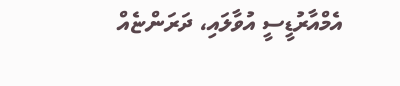އެމްއާރުޑީސީ އުވާލައި، ދަރަންޏެއް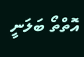އޮތްތޯ ބަލަނީ